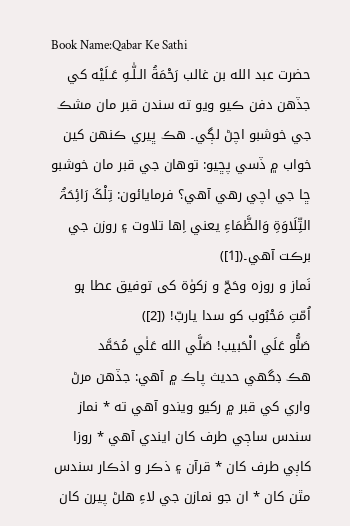Book Name:Qabar Ke Sathi
حضرت عبد الله بن غالب رَحْمَةُ الـلّٰـهِ عَـلَيْه کي جڏھن دفن ڪيو ويو ته سندن قبر مان مشڪ جي خوشبو اچڻ لڳي۔ هڪ ڀيري ڪنھن کين خواب ۾ ڏسي پڇيو: توھان جي قبر مان خوشبو ڇا جي اچي رهي آهي؟ فرمايائون: تِلْکَ رَائِحَۃُ التِّلَاوَۃِ وَالظَّمَاءِ يعني اِها تلاوت ۽ روزن جي برڪت آهي۔([1])
نَماز و روزہ وحَجّ و زکوٰۃ کی توفیق عطا ہو اُمّتِ مَحْبُوب کو سدا یاربّ! ([2])
صَلُّو عَلَي الْحَبيب! صَلَّي الله عَلٰي مُحَمَّد
هڪ ڊگھي حديث پاڪ ۾ آهي: جڏھن مرڻ واري کي قبر ۾ رکيو ويندو آهي ته * نماز سندس ساڄي طرف کان ايندي آهي * روزا کاٻي طرف کان * قرآن ۽ ذڪر و اذڪار سندس مٿن کان * ان جو نمازن جي لاءِ هلڻ پيرن کان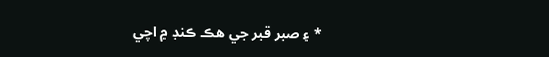* ۽ صبر قبر جي هڪ ڪنڊ ۾ اچي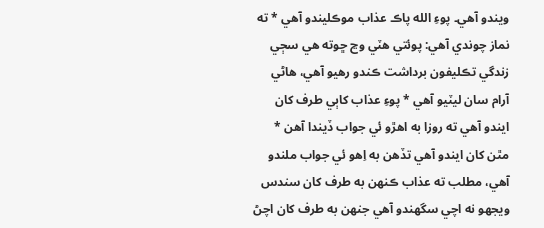ويندو آهي۔ پوءِ الله پاڪ عذاب موڪليندو آهي * ته نماز چوندي آهي: پوئتي هٽي وڃ ڇوته هي سڄي زندگي تڪليفون برداشت ڪندو رهيو آهي، هاڻي آرام سان ليٽيو آهي * پوءِ عذاب کاٻي طرف کان ايندو آهي ته روزا به اهڙو ئي جواب ڏيندا آهن * مٿن کان ايندو آهي تڏهن به اِهو ئي جواب ملندو آهي، مطلب ته عذاب ڪنھن به طرف کان سندس ويجھو نه اچي سگهندو آهي جنھن به طرف کان اچڻ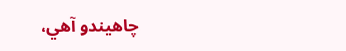چاهيندو آهي،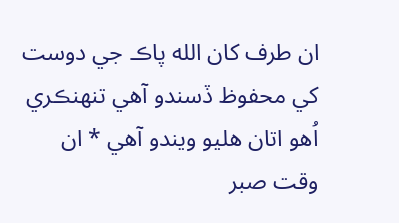ان طرف کان الله پاڪ جي دوست کي محفوظ ڏسندو آهي تنهنڪري اُهو اتان هليو ويندو آهي * ان وقت صبر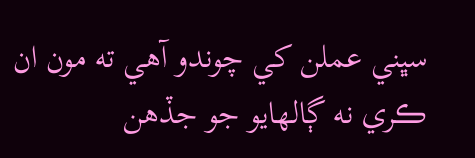سڀني عملن کي چوندو آهي ته مون ان ڪري نه ڳالهايو جو جڏھن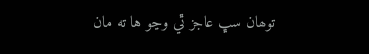توھان سڀ عاجز ٿي وڃو ها ته مان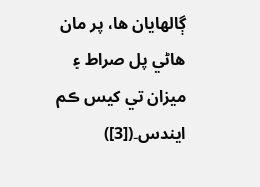ڳالهايان ها، پر مان هاڻي پل صراط ۽ ميزان تي کيس ڪم ايندس۔([3])